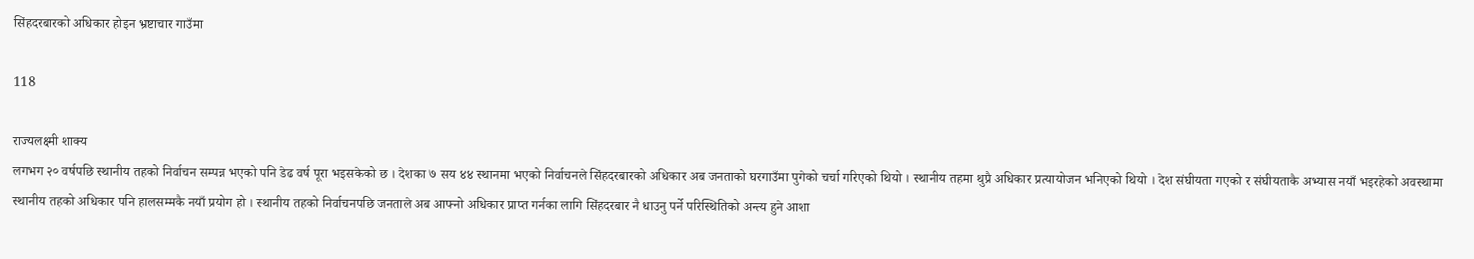सिंहदरबारको अधिकार होइन भ्रष्टाचार गाउँमा

118

राज्यलक्ष्मी शाक्य
लगभग २० वर्षपछि स्थानीय तहको निर्वाचन सम्पन्न भएको पनि डेढ वर्ष पूरा भइसकेको छ । देशका ७ सय ४४ स्थानमा भएको निर्वाचनले सिंहदरबारको अधिकार अब जनताको घरगाउँमा पुगेको चर्चा गरिएको थियो । स्थानीय तहमा थुप्रै अधिकार प्रत्यायोजन भनिएको थियो । देश संघीयता गएको र संघीयताकै अभ्यास नयाँ भइरहेको अवस्थामा स्थानीय तहको अधिकार पनि हालसम्मकै नयाँ प्रयोग हो । स्थानीय तहको निर्वाचनपछि जनताले अब आफ्नो अधिकार प्राप्त गर्नका लागि सिंहदरबार नै धाउनु पर्ने परिस्थितिको अन्त्य हुने आशा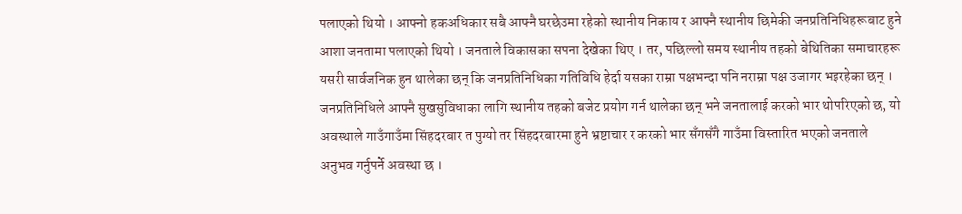पलाएको थियो । आफ्नो हकअधिकार सबै आफ्नै घरछेउमा रहेको स्थानीय निकाय र आफ्नै स्थानीय छिमेकी जनप्रतिनिधिहरूबाट हुने आशा जनतामा पलाएको थियो । जनताले विकासका सपना देखेका थिए । तर, पछिल्लो समय स्थानीय तहको बेथितिका समाचारहरू यसरी सार्वजनिक हुन थालेका छन् कि जनप्रतिनिधिका गतिविधि हेर्दा यसका राम्रा पक्षभन्दा पनि नराम्रा पक्ष उजागर भइरहेका छन् । जनप्रतिनिधिले आफ्नै सुखसुविधाका लागि स्थानीय तहको बजेट प्रयोग गर्न थालेका छन् भने जनतालाई करको भार थोपरिएको छ, यो अवस्थाले गाउँगाउँमा सिंहदरबार त पुग्यो तर सिंहदरबारमा हुने भ्रष्टाचार र करको भार सँगसँगै गाउँमा विस्तारित भएको जनताले अनुभव गर्नुपर्ने अवस्था छ ।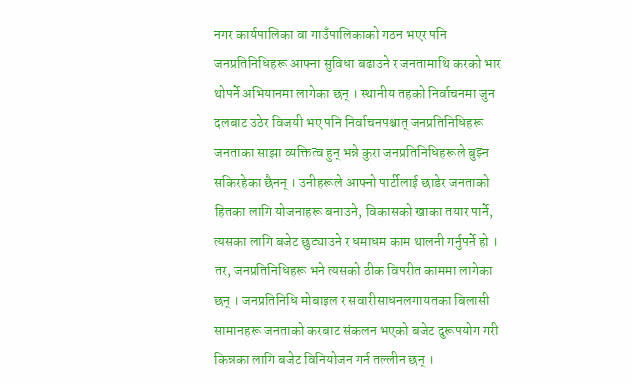नगर कार्यपालिका वा गाउँपालिकाको गठन भएर पनि जनप्रतिनिधिहरू आफ्ना सुविधा बढाउने र जनतामाथि करको भार थोपर्ने अभियानमा लागेका छन् । स्थानीय तहको निर्वाचनमा जुन दलबाट उठेर विजयी भए पनि निर्वाचनपश्चात् जनप्रतिनिधिहरू जनताका साझा व्यक्तित्व हुन् भन्ने कुरा जनप्रतिनिधिहरूले बुझ्न सकिरहेका छैनन् । उनीहरूले आफ्नो पार्टीलाई छाडेर जनताको हितका लागि योजनाहरू बनाउने, विकासको खाका तयार पार्ने, त्यसका लागि बजेट छुट्याउने र धमाधम काम थालनी गर्नुपर्ने हो । तर, जनप्रतिनिधिहरू भने त्यसको ठीक विपरीत काममा लागेका छन् । जनप्रतिनिधि मोबाइल र सवारीसाधनलगायतका बिलासी सामानहरू जनताको करबाट संकलन भएको बजेट दुरूपयोग गरी किन्नका लागि बजेट विनियोजन गर्न तल्लीन छन् ।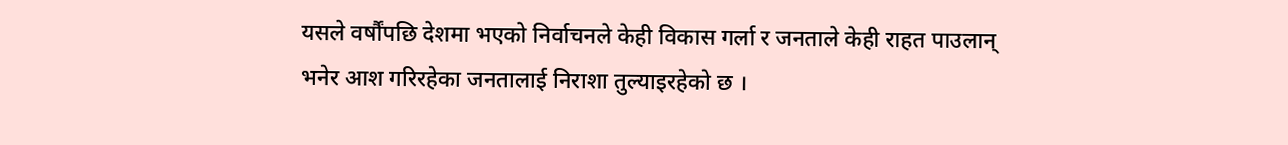यसले वर्षौंपछि देशमा भएको निर्वाचनले केही विकास गर्ला र जनताले केही राहत पाउलान् भनेर आश गरिरहेका जनतालाई निराशा तुल्याइरहेको छ ।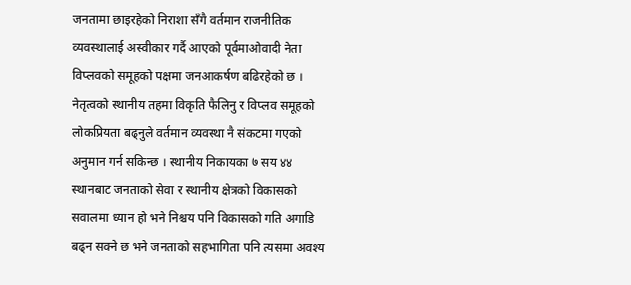जनतामा छाइरहेको निराशा सँगै वर्तमान राजनीतिक व्यवस्थालाई अस्वीकार गर्दै आएको पूर्वमाओवादी नेता विप्लवको समूहको पक्षमा जनआकर्षण बढिरहेको छ । नेतृत्वको स्थानीय तहमा विकृति फैलिनु र विप्लव समूहको लोकप्रियता बढ्नुले वर्तमान व्यवस्था नै संकटमा गएको अनुमान गर्न सकिन्छ । स्थानीय निकायका ७ सय ४४ स्थानबाट जनताको सेवा र स्थानीय क्षेत्रको विकासको सवालमा ध्यान हो भने निश्चय पनि विकासको गति अगाडि बढ्न सक्ने छ भने जनताको सहभागिता पनि त्यसमा अवश्य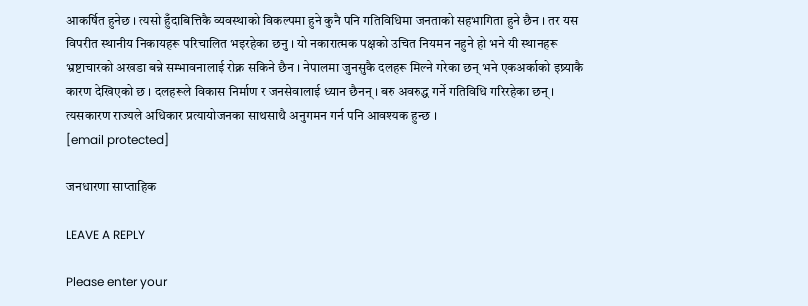आकर्षित हुनेछ । त्यसो हुँदाबित्तिकै व्यवस्थाको विकल्पमा हुने कुनै पनि गतिविधिमा जनताको सहभागिता हुने छैन । तर यस विपरीत स्थानीय निकायहरू परिचालित भइरहेका छनु । यो नकारात्मक पक्षको उचित नियमन नहुने हो भने यी स्थानहरू भ्रष्टाचारको अखडा बन्ने सम्भावनालाई रोक्न सकिने छैन । नेपालमा जुनसुकै दलहरू मिल्ने गरेका छन् भने एकअर्काको इष्र्याकै कारण देखिएको छ । दलहरूले विकास निर्माण र जनसेवालाई ध्यान छैनन् । बरु अवरुद्ध गर्ने गतिविधि गरिरहेका छन् । त्यसकारण राज्यले अधिकार प्रत्यायोजनका साथसाथै अनुगमन गर्न पनि आवश्यक हुन्छ ।
[email protected]

जनधारणा साप्ताहिक

LEAVE A REPLY

Please enter your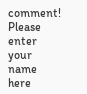comment!
Please enter your name here